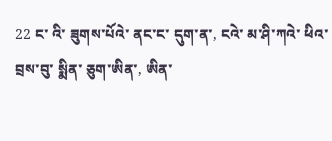22 ང་ འི་ ཟུགས་པོའེ་ ནང་ང་ དུག་ན་, ངའེ་ མ་ཤི་ཀའེ་ ཕིའ་ བྲས་བུ་ སྨིན་ ཅུག་ཨིན་, ཨིན་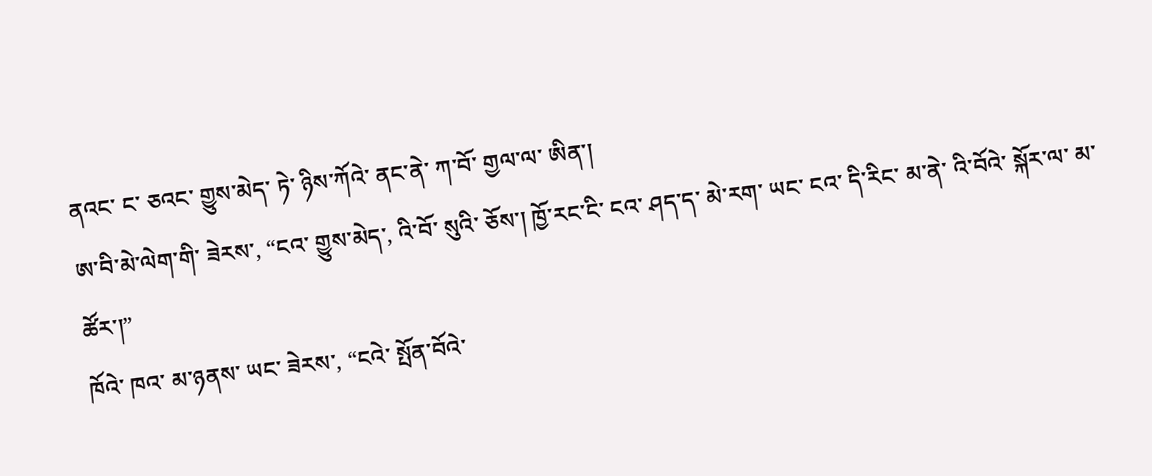ནའང་ ང་ ཅའང་ གྱུས་མེད་ ཏེ་ ཉིས་ཀོའེ་ ནང་ནེ་ ཀ་བོ་ གྱལ་ལ་ ཨིན་།
ཨ་བི་མེ་ལེག་གི་ ཟེརས་, “ངའ་ གྱུས་མེད་, འི་བོ་ སུའི་ ཅོས་། ཁྱོ་རང་ངི་ ངའ་ ཤད་ད་ མེ་རག་ ཡང་ ངའ་ དི་རིང་ མ་ནེ་ འི་བོའེ་ སྐོར་ལ་ མ་ ཚོར་།”
ཁོའེ་ ཁའ་ མ་ཉནས་ ཡང་ ཟེརས་, “ངའེ་ སྤོན་བོའེ་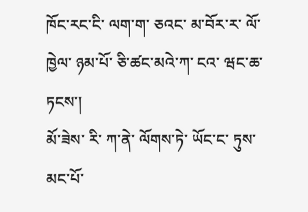ཁོང་རང་ངི་ ལག་ག་ ཅའང་ མ་བོར་ར་ ལོ་ཁྱེལ་ ཉམ་པོ་ ཅི་ཚང་མའེ་ཀ་ ངའ་ ཝང་ཆ་ ཏངས་།
མོ་ཟེས་ རི་ ཀ་ནེ་ ལོགས་ཏེ་ ཡོང་ང་ ཏུས་ མང་པོ་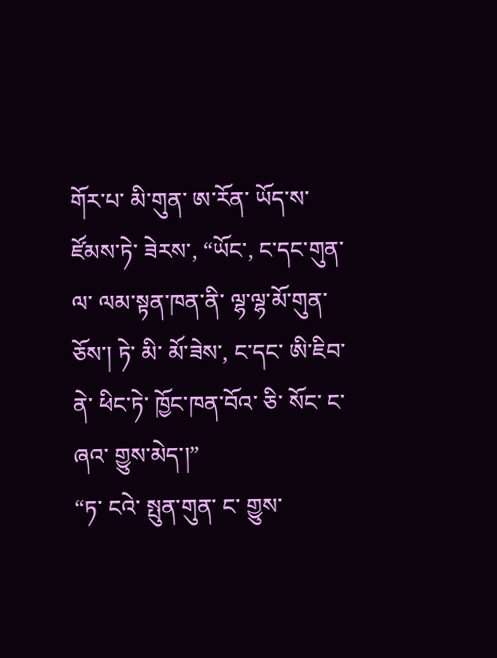གོར་པ་ མི་གུན་ ཨ་རོན་ ཡོད་ས་ ཛོམས་ཏེ་ ཟེརས་, “ཡོང་, ང་དང་གུན་ལ་ ལམ་སྟན་ཁན་ནི་ ལྷ་ལྷ་མོ་གུན་ ཅོས་། ཏེ་ མི་ མོ་ཟེས་, ང་དང་ ཨི་ཇིབ་ནེ་ ཕིང་ཏེ་ ཁྱོང་ཁན་བོའ་ ཅི་ སོང་ ང་ཞའ་ གྱུས་མེད་།”
“ཏ་ ངའེ་ སྤུན་གུན་ ང་ གྱུས་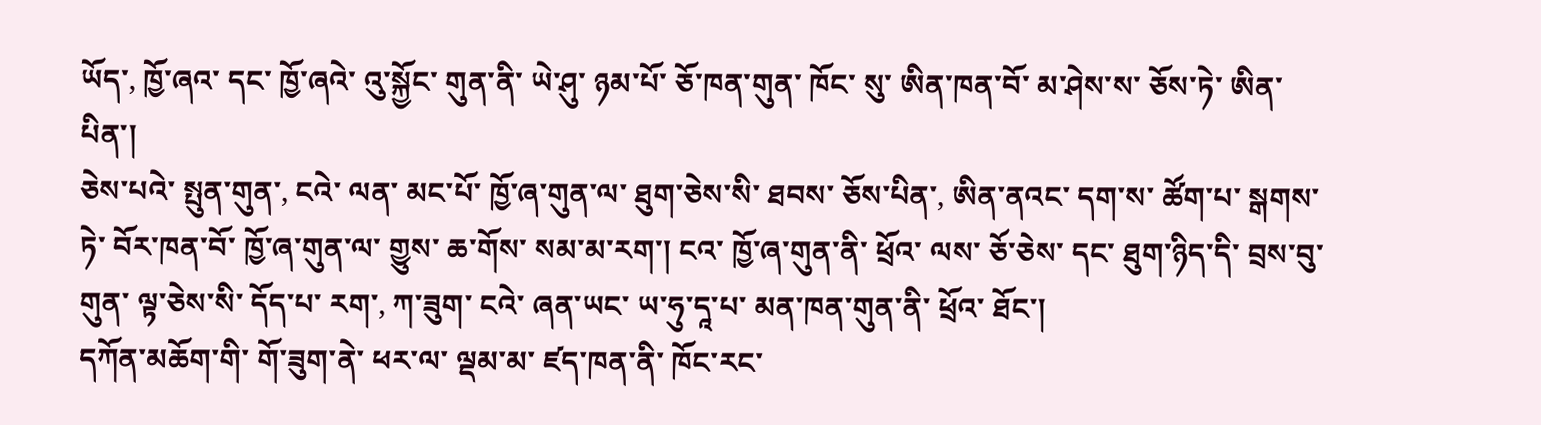ཡོད་, ཁྱོ་ཞའ་ དང་ ཁྱོ་ཞའེ་ འུ་སྐྱོང་ གུན་ནི་ ཡེ་ཤུ་ ཉམ་པོ་ ཅོ་ཁན་གུན་ ཁོང་ སུ་ ཨིན་ཁན་བོ་ མ་ཤེས་ས་ ཅོས་ཏེ་ ཨིན་པིན་།
ཅེས་པའེ་ སྤུན་གུན་, ངའེ་ ལན་ མང་པོ་ ཁྱོ་ཞ་གུན་ལ་ ཐུག་ཅེས་སི་ ཐབས་ ཅོས་པིན་, ཨིན་ནའང་ དག་ས་ ཚོག་པ་ སྒགས་ཏེ་ བོར་ཁན་བོ་ ཁྱོ་ཞ་གུན་ལ་ གྱུས་ ཆ་གོས་ སམ་མ་རག་། ངའ་ ཁྱོ་ཞ་གུན་ནི་ ཕྲོའ་ ལས་ ཅོ་ཅེས་ དང་ ཐུག་ཉིད་དི་ བྲས་བུ་ གུན་ ལྟ་ཅེས་སི་ དོད་པ་ རག་, ཀ་ཟུག་ ངའེ་ ཞན་ཡང་ ཡ་ཧུ་དཱ་པ་ མན་ཁན་གུན་ནི་ ཕྲོའ་ ཐོང་།
དཀོན་མཆོག་གི་ གོ་ཟུག་ནེ་ ཕར་ལ་ ལྡམ་མ་ ཛད་ཁན་ནི་ ཁོང་རང་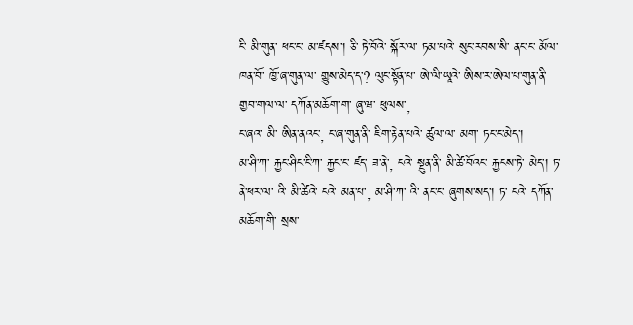ངི་ མི་གུན་ ཕང་ང་ མ་ཛདས་། ཅི་ ཏེ་བོའེ་ སྐོར་ལ་ ཏམ་པའེ་ སུང་རབས་སི་ ནང་ང་ མོལ་ཁན་བོ་ ཁྱོ་ཞ་གུན་ལ་ གྱུས་མེད་ད་? ལུང་སྟོན་པ་ ཨེ་ལི་ཡཱའེ་ ཨིས་ར་ཨེལ་པ་གུན་ནི་ གྱབ་གལ་ལ་ དཀོན་མཆོག་ག་ ཞུ་ཝ་ ཕུལས་,
ང་ཞའ་ མི་ ཨིན་ནའང་, ང་ཞ་གུན་ནི་ ཇིག་རྟེན་པའེ་ ཚུལ་ལ་ མག་ ཏང་ང་མེད་།
མ་ཤི་ཀ་ རྐྱང་ཤིང་ངི་ཀ་ རྐྱང་ང་ ཛད་ ཟ་ནེ་, ངའེ་ སྔུན་ནི་ མི་ཚེ་བོའང་ རྐྱངས་ཏེ་ མེད་། ཏ་ནེ་ཕར་ལ་ འི་ མི་ཚེའེ་ ངའེ་ མན་པ་, མ་ཤི་ཀ་ འི་ ནང་ང་ ཞུགས་སད་། ཏ་ ངའེ་ དཀོན་མཆོག་གི་ སྲས་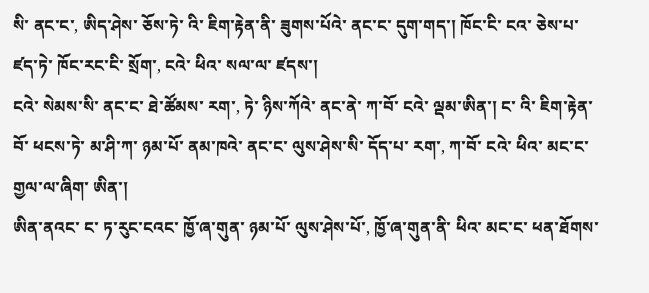སི་ ནང་ང་, ཨིད་ཤེས་ ཅོས་ཏེ་ འི་ ཇིག་རྟེན་ནི་ ཟུགས་པོའེ་ ནང་ང་ དུག་གད་། ཁོང་ངི་ ངའ་ ཅེས་པ་ ཛད་ཏེ་ ཁོང་རང་ངི་ སྲོག་, ངའེ་ ཕིའ་ སལ་ལ་ ཛདས་།
ངའེ་ སེམས་སི་ ནང་ང་ ཐེ་ཚོམས་ རག་, ཏེ་ ཉིས་ཀོའེ་ ནང་ནེ་ ཀ་བོ་ ངའེ་ ལྡམ་ཨིན་། ང་ འི་ ཇིག་རྟེན་བོ་ ཕངས་ཏེ་ མ་ཤི་ཀ་ ཉམ་པོ་ ནམ་ཁའེ་ ནང་ང་ ལུས་ཤེས་སི་ དོད་པ་ རག་, ཀ་བོ་ ངའེ་ ཕིའ་ མང་ང་ གྱལ་ལ་ཞིག་ ཨིན་།
ཨིན་ནའང་ ང་ ཏ་རུང་ངའང་ ཁྱོ་ཞ་གུན་ ཉམ་པོ་ ལུས་ཤེས་པོ་, ཁྱོ་ཞ་གུན་ནི་ ཕིའ་ མང་ང་ ཕན་ཐོགས་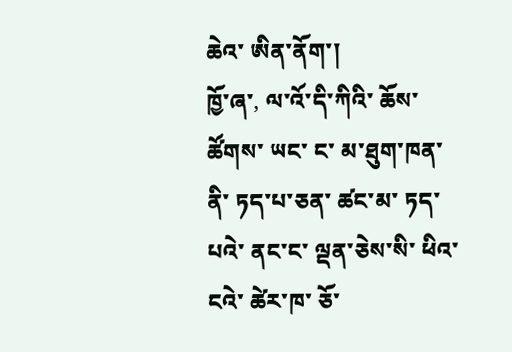ཆེའ་ ཨིན་ནོག་།
ཁྱོ་ཞ་, ལ་འོ་དི་ཀིའི་ ཆོས་ཚོགས་ ཡང་ ང་ མ་ཐུག་ཁན་ནི་ ཏད་པ་ཅན་ ཚང་མ་ ཏད་པའེ་ ནང་ང་ ལྡན་ཅེས་སི་ ཕིའ་ ངའེ་ ཚེར་ཁ་ ཅོ་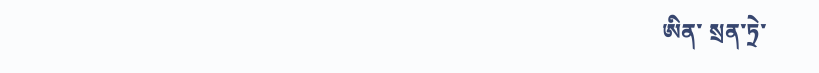ཨིན་ སྲན་ཏྲེ་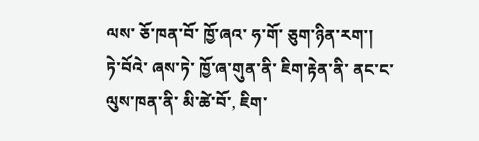ལས་ ཅོ་ཁན་བོ་ ཁྱོ་ཞའ་ ཧ་གོ་ ཅུག་ཉིན་རག་།
ཏེ་བོའེ་ ཞས་ཏེ་ ཁྱོ་ཞ་གུན་ནི་ ཇིག་རྟེན་ནི་ ནང་ང་ ལུས་ཁན་ནི་ མི་ཚེ་བོ་, ཇིག་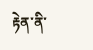རྟེན་ནི་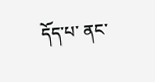དོད་པ་ ནང་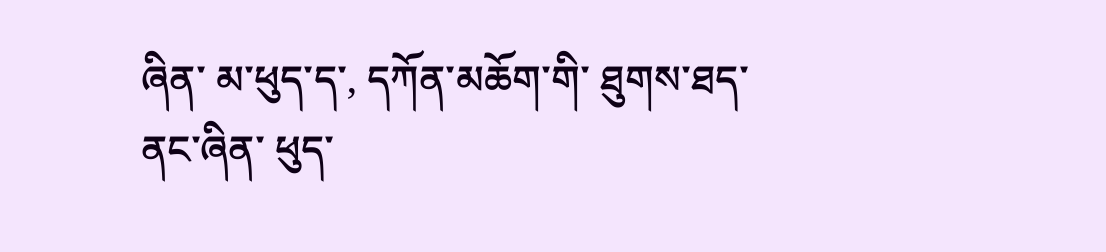ཞིན་ མ་ཕུད་ད་, དཀོན་མཆོག་གི་ ཐུགས་ཐད་ ནང་ཞིན་ ཕུད་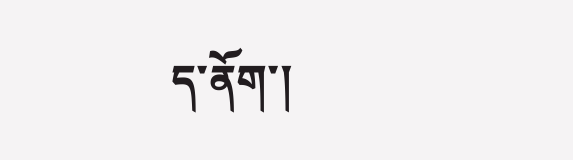ད་ནོག་།